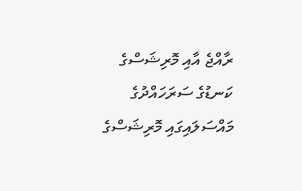ރާއްޖެ އާއި މޮރިޝަސްގެ ކަނޑުގެ ސަރަހައްދުގެ މައްސަލައިގައި މޮރިޝަސްގެ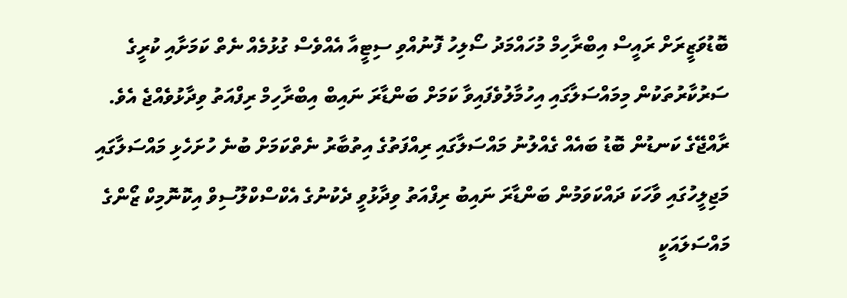ބޮޑުވަޒީރަށް ރައީސް އިބްރާހިމް މުހައްމަދު ސޯލިހު ފޮނުއްވި ސިޓީއާ އެއްވެސް ގުޅުމެއް ނެތް ކަމަށާއި ކުރީގެ ސަރުކާރުތަކުން މިމައްސަލާގައި އިހުމާލުވެފައިވާ ކަމަށް ބަންޑާރަ ނައިބް އިބްރާހިމް ރިފްއަތު ވިދާޅުވެއްޖެ އެވެ.
ރާއްޖޭގެ ކަނޑުން ބޮޑު ބައެއް ގެއްލުނު މައްސަލާގައި ރިއްފަތުގެ އިތުބާރު ނެތްކަމަށް ބުނެ ހުށަހެޅި މައްސަލާގައި މަޖިލީހުގައި ވާހަކަ ދައްކަވަމުން ބަންޑާރަ ނައިބު ރިފްއަތު ވިދާޅުވީ ދެކުނުގެ އެކްސްކްލޫސިވް އިކޮނޮމިކް ޒޯންގެ މައްސަލައަކީ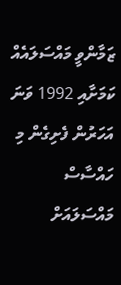ޒަމާންވީ މައްސަލައެއް ކަމަށާއި 1992 ވަނަ އަހަރުން ފެށިގެން މި ހައްސާސް މައްސަލައަށް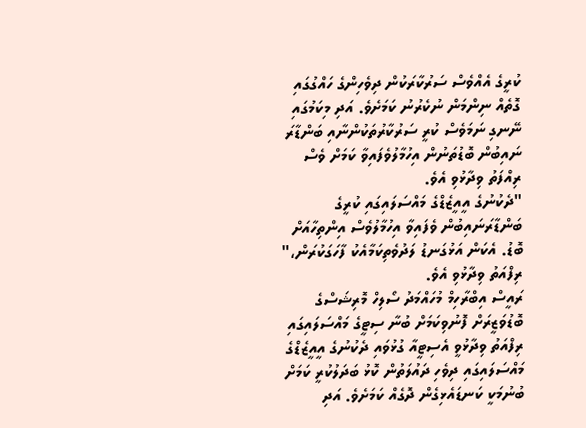ކުރީގެ އެއްވެސް ސަރުކާރަކުން ދިވެހިންގެ ހައްގުގައި ގޮތެއް ނިންމަން ނުކެރުނު ކަމަށެވެ. އަދި މިކަމުގައި ނޭނގި ނަމަވެސް ކުރީ ސަރުކާރުތަކުންނާއި ބަންޑާރަ ނައިބުން ބޮޑުތަނުން އިހުމާލުވެފައިވާ ކަމަށް ވެސް ރިއްފަތު ވިދާޅުވި އެވެ.
"ދެކުނުގެ އީއީޒެޑްގެ މައްސަލައިގައި ކުރީގެ ބަންޑާރަނައިބުން ވެފައިވާ އިހުމާލުވެސް އިންތިހާއަށް ބޮޑު. އެކަން އަޅުގަނޑު ލަދުވެތިކަމާއެކު ފާހަގަކުރަން،" ރިފްއަތު ވިދާޅުވި އެވެ.
ރައީސް އިބްރާހިމް މުހައްމަދު ސޯލިހް މޮރިޝަސްގެ ބޮޑުވަޒީރަށް ފޮނުވިކަމަށް ބުނާ ސިޓީގެ މައްސަލައިގައި ރިފްއަތު ވިދާޅުވީ އެސިޓީއާ ގުޅުވައި ދެކުނުގެ އީއީޒެޑްގެ މައްސަލައިގައި ދިވެހި ދައުލަތުން ކޮޅު ބަދަލުކުރީ ކަމަށް ބުނުމަކީ ކަނޑައެޅިގެން ދޮގެއް ކަމަށެވެ. އަދި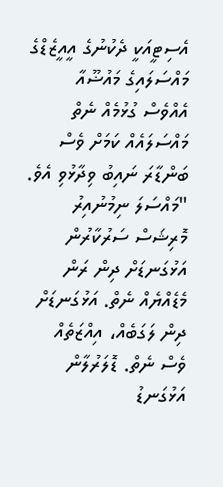އެސިޓީއަކީ ދެކުނުގެ އީއީޒެޑްގެ މައްސަލައިގެ މައުޟޫއާ އެއްވެސް ގުޅުމެއް ނެތް މައްސަލައެއް ކަމަށް ވެސް ބަންޑާރަ ނައިބު ވިދާޅުވި އެވެ.
"މައްސަލަ ނިމުނުއިރު މޮރިޝަސް ސަރުކާރުން އަޅުގަނޑަށް ދިން ރަން މެޑެއްޔެއް ނެތް. އަޅުގަނޑަށް ދިން ލަގަބެއް، އިއްޒަތެއް ވެސް ނެތް. ޑޮލަރުލާން އަޅުގަނޑު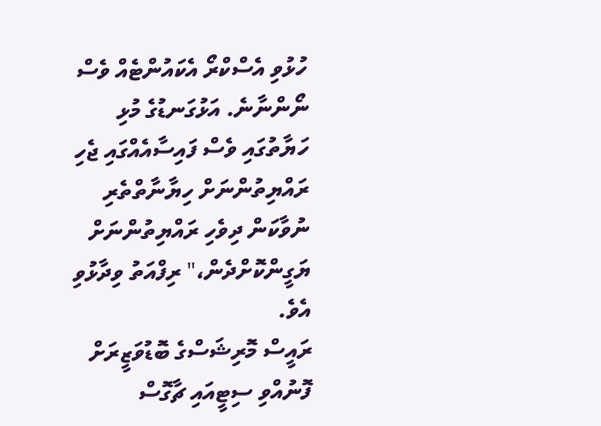ހުޅުވި އެސްކްރޯ އެކައުންޓެއް ވެސް ނޯންނާނެ. އަޅުގަނޑުގެ މުޅި ހަޔާތުގައި ވެސް ފައިސާއެއްގައި ޖެހި ރައްޔިތުންނަށް ހިޔާނާތްތެރި ނުވާކަން ދިވެހި ރައްޔިތުންނަށް ޔަގީންކޮށްދެން،" ރިފްއަތު ވިދާޅުވި އެވެ.
ރައީސް މޮރިޝަސްގެ ބޮޑުވަޒީރަށް ފޮނުއްވި ސިޓީއައި ޗާގޮސް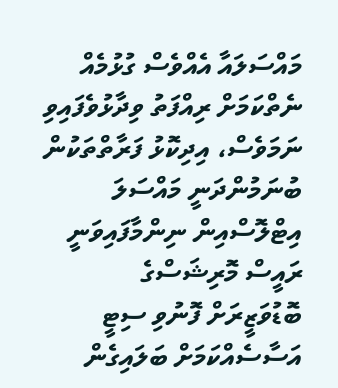މައްސަލައާ އެއްވެސް ގުޅުމެއް ނެތްކަމަށް ރިއްފަތު ވިދާޅުވެފައިވި ނަމަވެސް، އިދިކޮޅު ފަރާތްތަކުން ބުނަމުންދަނީ މައްސަލަ އިޓްލޮސްއިން ނިންމާފައިވަނީ ރައީސް މޮރިޝަސްގެ ބޮޑުވަޒީރަށް ފޮނުވި ސިޓީ އަސާސެއްކަމަށް ބަލައިގެން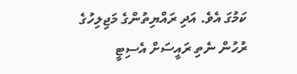ކަމުގަ އެވެ. އަދި ރައްޔިތުންގެ މަޖިލިހުގެ ރުހުން ނެތި ރައީސަށް އެސިޓީ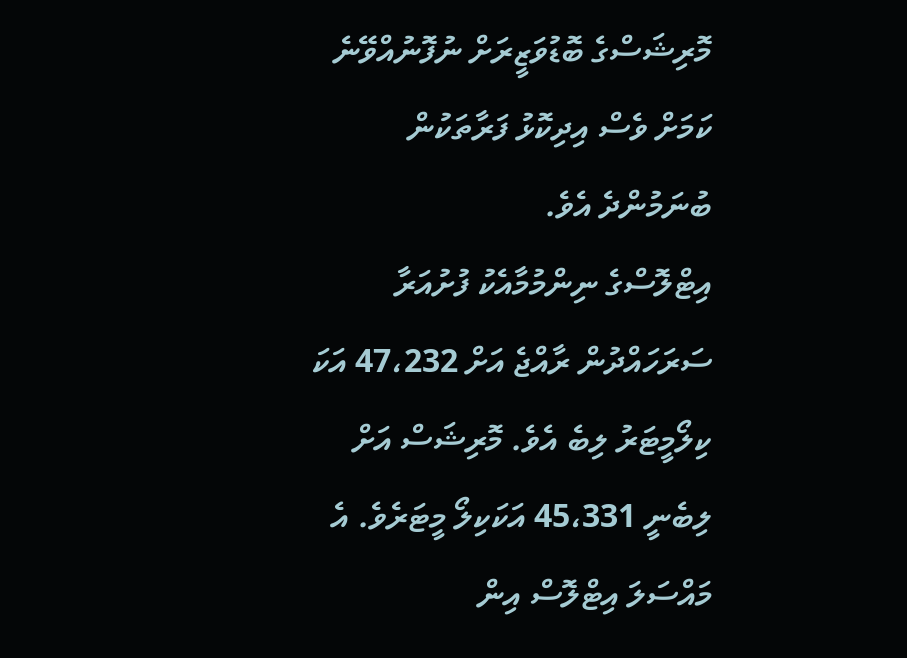މޮރިޝަސްގެ ބޮޑުވަޒީރަށް ނުފޮނުއްވޭނެ ކަމަށް ވެސް އިދިކޮޅު ފަރާތަކުން ބުނަމުންދެ އެވެ.
އިޓްލޮސްގެ ނިންމުމާއެކު ފުށުއަރާ ސަރަހައްދުން ރާއްޖެ އަށް 47،232 އަކަ ކިލޯމީޓަރު ލިބެ އެވެ. މޮރިޝަސް އަށް ލިބެނީ 45،331 އަކަކިލޯ މީޓަރެވެ. އެ މައްސަލަ އިޓްލޮސް އިން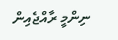ނިންމީ ރާއްޖެއިން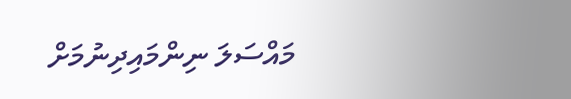މައްސަލަ ނިންމައިދިނުމަށް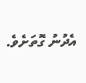އެދުނު ގޮތަށެވެ.